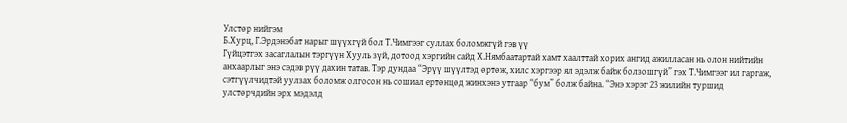Улстөр нийгэм
Б.Хурц, Г.Эрдэнэбат нарыг шүүхгүй бол Т.Чимгээг суллах боломжгүй гэв үү
Гүйцэтгэх засаглалын тэргүүн Хууль зүй, дотоод хэргийн сайд Х.Нямбаатартай хамт хаалттай хорих ангид ажилласан нь олон нийтийн анхаарлыг энэ сэдэв рүү дахин татав. Тэр дундаа “Эрүү шүүлтэд өртөж, хилс хэргээр ял эдэлж байж болзошгүй” гэх Т.Чимгээг ил гаргаж, сэтгүүлчидтэй уулзах боломж олгосон нь сошиал ертөнцөд жинхэнэ утгаар “бум” болж байна. “Энэ хэрэг 23 жилийн туршид улстөрчдийн эрх мэдэлд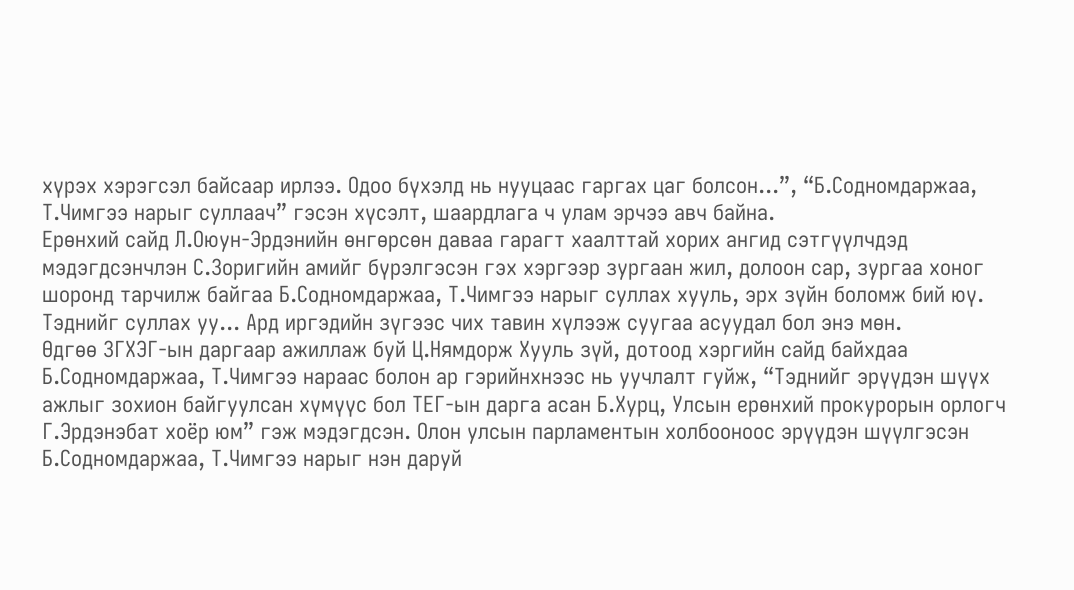хүрэх хэрэгсэл байсаар ирлээ. Одоо бүхэлд нь нууцаас гаргах цаг болсон...”, “Б.Содномдаржаа, Т.Чимгээ нарыг суллаач” гэсэн хүсэлт, шаардлага ч улам эрчээ авч байна.
Ерөнхий сайд Л.Оюун-Эрдэнийн өнгөрсөн даваа гарагт хаалттай хорих ангид сэтгүүлчдэд мэдэгдсэнчлэн С.Зоригийн амийг бүрэлгэсэн гэх хэргээр зургаан жил, долоон сар, зургаа хоног шоронд тарчилж байгаа Б.Содномдаржаа, Т.Чимгээ нарыг суллах хууль, эрх зүйн боломж бий юү. Тэднийг суллах уу... Ард иргэдийн зүгээс чих тавин хүлээж суугаа асуудал бол энэ мөн.
Өдгөө ЗГХЭГ-ын даргаар ажиллаж буй Ц.Нямдорж Хууль зүй, дотоод хэргийн сайд байхдаа Б.Содномдаржаа, Т.Чимгээ нараас болон ар гэрийнхнээс нь уучлалт гуйж, “Тэднийг эрүүдэн шүүх ажлыг зохион байгуулсан хүмүүс бол ТЕГ-ын дарга асан Б.Хурц, Улсын ерөнхий прокурорын орлогч Г.Эрдэнэбат хоёр юм” гэж мэдэгдсэн. Олон улсын парламентын холбооноос эрүүдэн шүүлгэсэн Б.Содномдаржаа, Т.Чимгээ нарыг нэн даруй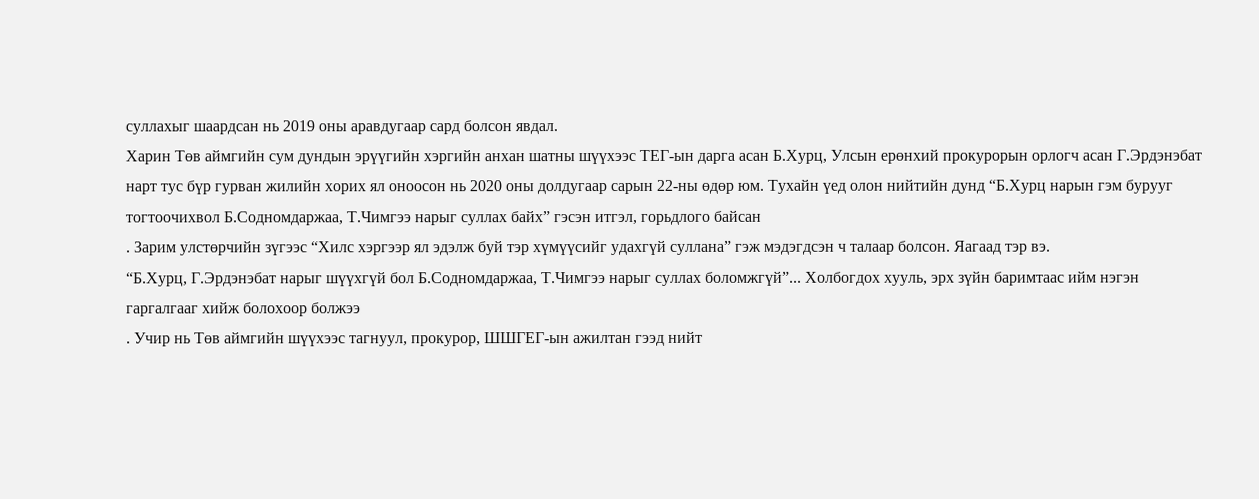суллахыг шаардсан нь 2019 оны аравдугаар сард болсон явдал.
Харин Төв аймгийн сум дундын эрүүгийн хэргийн анхан шатны шүүхээс ТЕГ-ын дарга асан Б.Хурц, Улсын ерөнхий прокурорын орлогч асан Г.Эрдэнэбат нарт тус бүр гурван жилийн хорих ял оноосон нь 2020 оны долдугаар сарын 22-ны өдөр юм. Тухайн үед олон нийтийн дунд “Б.Хурц нарын гэм бурууг тогтоочихвол Б.Содномдаржаа, Т.Чимгээ нарыг суллах байх” гэсэн итгэл, горьдлого байсан
. Зарим улстөрчийн зүгээс “Хилс хэргээр ял эдэлж буй тэр хүмүүсийг удахгүй суллана” гэж мэдэгдсэн ч талаар болсон. Яагаад тэр вэ.
“Б.Хурц, Г.Эрдэнэбат нарыг шүүхгүй бол Б.Содномдаржаа, Т.Чимгээ нарыг суллах боломжгүй”... Холбогдох хууль, эрх зүйн баримтаас ийм нэгэн гаргалгааг хийж болохоор болжээ
. Учир нь Төв аймгийн шүүхээс тагнуул, прокурор, ШШГЕГ-ын ажилтан гээд нийт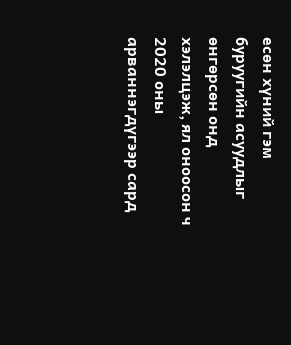есөн хүний гэм буруугийн асуудлыг өнгөрсөн онд хэлэлцэж, ял оноосон ч 2020 оны арваннэгдүгээр сард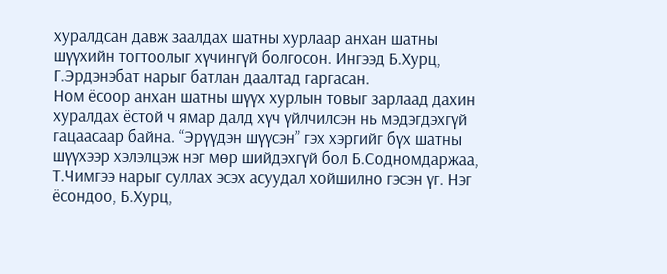хуралдсан давж заалдах шатны хурлаар анхан шатны шүүхийн тогтоолыг хүчингүй болгосон. Ингээд Б.Хурц, Г.Эрдэнэбат нарыг батлан даалтад гаргасан.
Ном ёсоор анхан шатны шүүх хурлын товыг зарлаад дахин хуралдах ёстой ч ямар далд хүч үйлчилсэн нь мэдэгдэхгүй гацаасаар байна. “Эрүүдэн шүүсэн” гэх хэргийг бүх шатны шүүхээр хэлэлцэж нэг мөр шийдэхгүй бол Б.Содномдаржаа, Т.Чимгээ нарыг суллах эсэх асуудал хойшилно гэсэн үг. Нэг ёсондоо, Б.Хурц,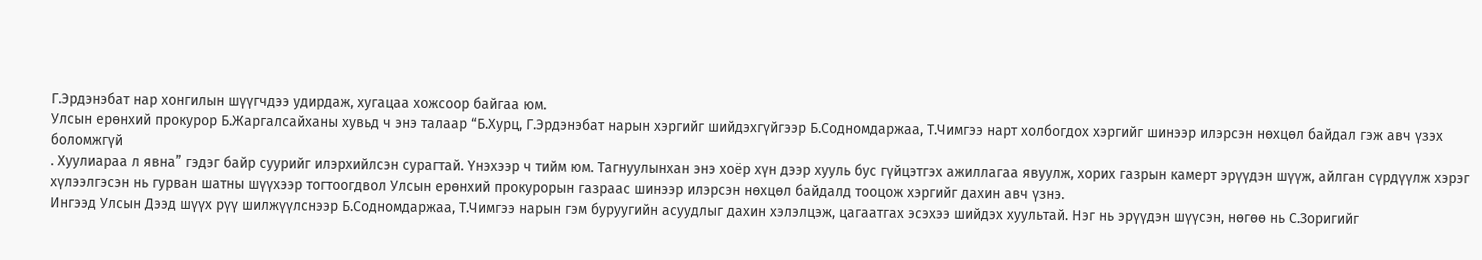Г.Эрдэнэбат нар хонгилын шүүгчдээ удирдаж, хугацаа хожсоор байгаа юм.
Улсын ерөнхий прокурор Б.Жаргалсайханы хувьд ч энэ талаар “Б.Хурц, Г.Эрдэнэбат нарын хэргийг шийдэхгүйгээр Б.Содномдаржаа, Т.Чимгээ нарт холбогдох хэргийг шинээр илэрсэн нөхцөл байдал гэж авч үзэх боломжгүй
. Хуулиараа л явна” гэдэг байр суурийг илэрхийлсэн сурагтай. Үнэхээр ч тийм юм. Тагнуулынхан энэ хоёр хүн дээр хууль бус гүйцэтгэх ажиллагаа явуулж, хорих газрын камерт эрүүдэн шүүж, айлган сүрдүүлж хэрэг хүлээлгэсэн нь гурван шатны шүүхээр тогтоогдвол Улсын ерөнхий прокурорын газраас шинээр илэрсэн нөхцөл байдалд тооцож хэргийг дахин авч үзнэ.
Ингээд Улсын Дээд шүүх рүү шилжүүлснээр Б.Содномдаржаа, Т.Чимгээ нарын гэм буруугийн асуудлыг дахин хэлэлцэж, цагаатгах эсэхээ шийдэх хуультай. Нэг нь эрүүдэн шүүсэн, нөгөө нь С.Зоригийг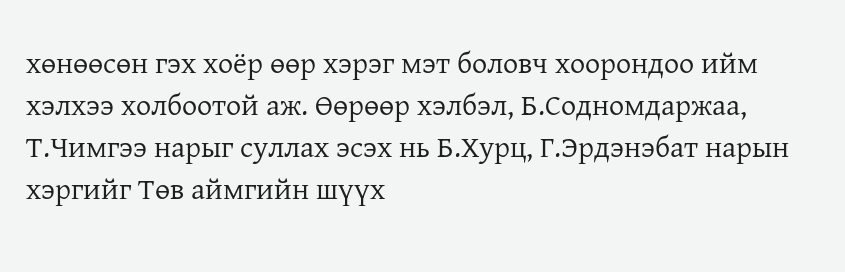хөнөөсөн гэх хоёр өөр хэрэг мэт боловч хоорондоо ийм хэлхээ холбоотой аж. Өөрөөр хэлбэл, Б.Содномдаржаа, Т.Чимгээ нарыг суллах эсэх нь Б.Хурц, Г.Эрдэнэбат нарын хэргийг Төв аймгийн шүүх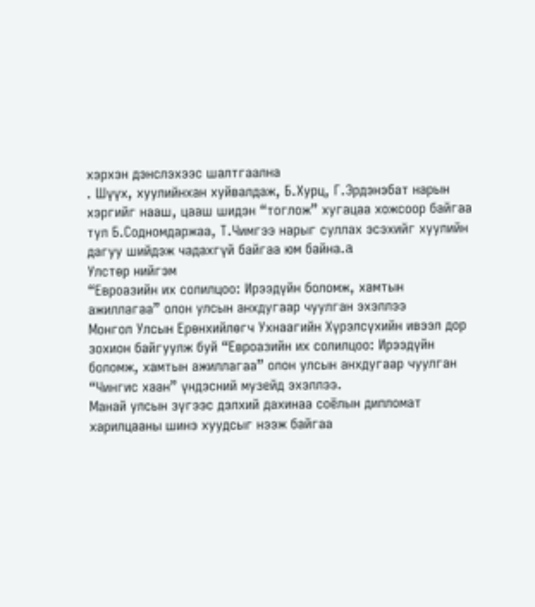хэрхэн дэнслэхээс шалтгаална
. Шүүх, хуулийнхан хуйвалдаж, Б.Хурц, Г.Эрдэнэбат нарын хэргийг нааш, цааш шидэн “тоглож” хугацаа хожсоор байгаа тул Б.Содномдаржаа, Т.Чимгээ нарыг суллах эсэхийг хуулийн дагуу шийдэж чадахгүй байгаа юм байна.a
Улстөр нийгэм
“Евроазийн их солилцоо: Ирээдүйн боломж, хамтын ажиллагаа” олон улсын анхдугаар чуулган эхэллээ
Монгол Улсын Ерөнхийлөгч Ухнаагийн Хүрэлсүхийн ивээл дор зохион байгуулж буй “Евроазийн их солилцоо: Ирээдүйн боломж, хамтын ажиллагаа” олон улсын анхдугаар чуулган “Чингис хаан” үндэсний музейд эхэллээ.
Манай улсын зүгээс дэлхий дахинаа соёлын дипломат харилцааны шинэ хуудсыг нээж байгаа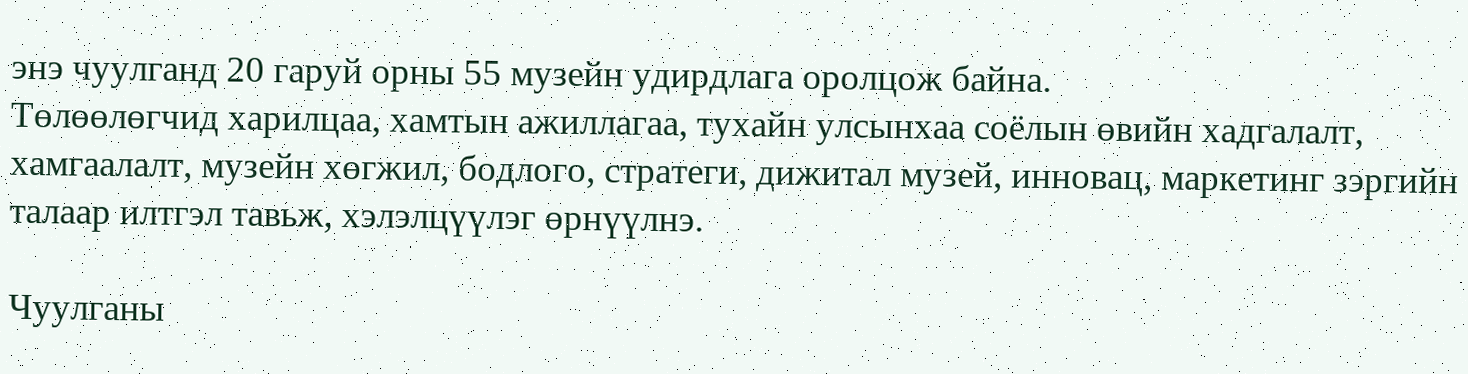энэ чуулганд 20 гаруй орны 55 музейн удирдлага оролцож байна.
Төлөөлөгчид харилцаа, хамтын ажиллагаа, тухайн улсынхаа соёлын өвийн хадгалалт, хамгаалалт, музейн хөгжил, бодлого, стратеги, дижитал музей, инновац, маркетинг зэргийн талаар илтгэл тавьж, хэлэлцүүлэг өрнүүлнэ.

Чуулганы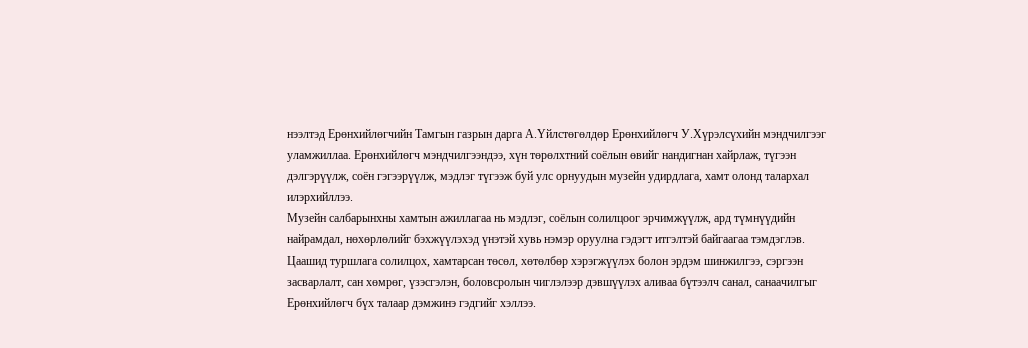нээлтэд Ерөнхийлөгчийн Тамгын газрын дарга А.Үйлстөгөлдөр Ерөнхийлөгч У.Хүрэлсүхийн мэндчилгээг уламжиллаа. Ерөнхийлөгч мэндчилгээндээ, хүн төрөлхтний соёлын өвийг нандигнан хайрлаж, түгээн дэлгэрүүлж, соён гэгээрүүлж, мэдлэг түгээж буй улс орнуудын музейн удирдлага, хамт олонд талархал илэрхийллээ.
Музейн салбарынхны хамтын ажиллагаа нь мэдлэг, соёлын солилцоог эрчимжүүлж, ард түмнүүдийн найрамдал, нөхөрлөлийг бэхжүүлэхэд үнэтэй хувь нэмэр оруулна гэдэгт итгэлтэй байгаагаа тэмдэглэв.
Цаашид туршлага солилцох, хамтарсан төсөл, хөтөлбөр хэрэгжүүлэх болон эрдэм шинжилгээ, сэргээн засварлалт, сан хөмрөг, үзэсгэлэн, боловсролын чиглэлээр дэвшүүлэх аливаа бүтээлч санал, санаачилгыг Ерөнхийлөгч бүх талаар дэмжинэ гэдгийг хэллээ.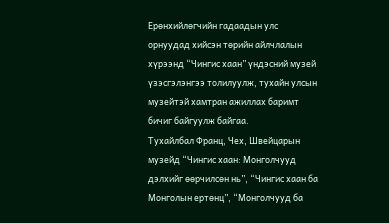Ерөнхийлөгчийн гадаадын улс орнуудад хийсэн төрийн айлчлалын хүрээнд “Чингис хаан” үндэсний музей үзэсгэлэнгээ толилуулж, тухайн улсын музейтэй хамтран ажиллах баримт бичиг байгуулж байгаа.
Тухайлбал Франц, Чех, Швейцарын музейд “Чингис хаан: Монголчууд дэлхийг өөрчилсөн нь”, “Чингис хаан ба Монголын ертөнц”, “Монголчууд ба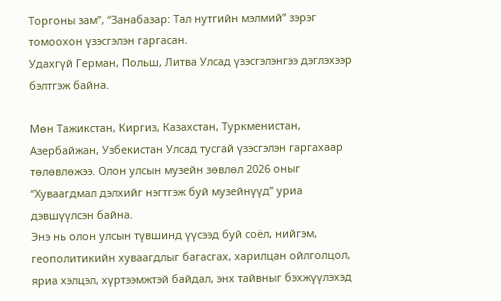Торгоны зам”, “Занабазар: Тал нутгийн мэлмий” зэрэг томоохон үзэсгэлэн гаргасан.
Удахгүй Герман, Польш, Литва Улсад үзэсгэлэнгээ дэглэхээр бэлтгэж байна.

Мөн Тажикстан, Киргиз, Казахстан, Туркменистан, Азербайжан, Узбекистан Улсад тусгай үзэсгэлэн гаргахаар төлөвлөжээ. Олон улсын музейн зөвлөл 2026 оныг “Хуваагдмал дэлхийг нэгтгэж буй музейнүүд” уриа дэвшүүлсэн байна.
Энэ нь олон улсын түвшинд үүсээд буй соёл, нийгэм, геополитикийн хуваагдлыг багасгах, харилцан ойлголцол, яриа хэлцэл, хүртээмжтэй байдал, энх тайвныг бэхжүүлэхэд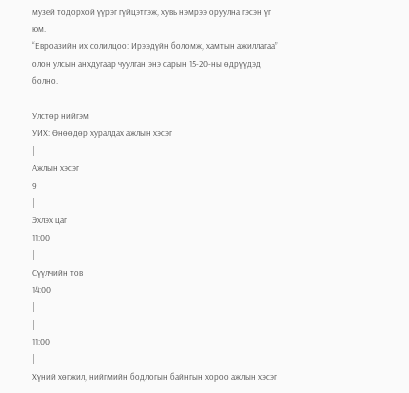музей тодорхой үүрэг гүйцэтгэж, хувь нэмрээ оруулна гэсэн үг юм.
“Евроазийн их солилцоо: Ирээдүйн боломж, хамтын ажиллагаа” олон улсын анхдугаар чуулган энэ сарын 15-20-ны өдрүүдэд болно.

Улстөр нийгэм
УИХ: Өнөөдөр хуралдах ажлын хэсэг
|
Ажлын хэсэг
9
|
Эхлэх цаг
11:00
|
Сүүлчийн тов
14:00
|
|
11:00
|
Хүний хөгжил, нийгмийн бодлогын байнгын хороо ажлын хэсэг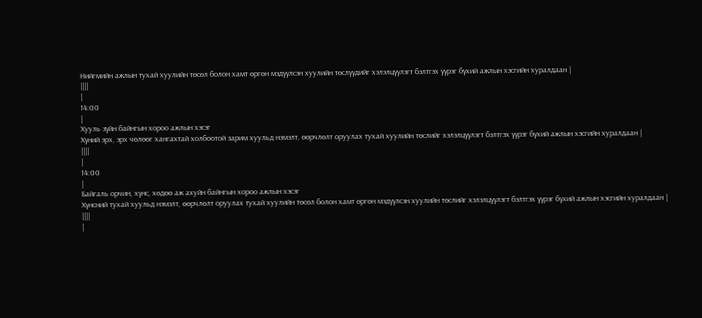Нийгмийн ажлын тухай хуулийн төсөл болон хамт өргөн мэдүүлсэн хуулийн төслүүдийг хэлэлцүүлэгт бэлтгэх үүрэг бүхий ажлын хэсгийн хуралдаан |
||||
|
14:00
|
Хууль зүйн байнгын хороо ажлын хэсэг
Хүний эрх, эрх чөлөөг хангахтай холбоотой зарим хуульд нэмэлт, өөрчлөлт оруулах тухай хуулийн төслийг хэлэлцүүлэгт бэлтгэх үүрэг бүхий ажлын хэсгийн хуралдаан |
||||
|
14:00
|
Байгаль орчин, хүнс, хөдөө аж ахуйн байнгын хороо ажлын хэсэг
Хүнсний тухай хуульд нэмэлт, өөрчлөлт оруулах тухай хуулийн төсөл болон хамт өргөн мэдүүлсэн хуулийн төслийг хэлэлцүүлэгт бэлтгэх үүрэг бүхий ажлын хэсгийн хуралдаан |
||||
|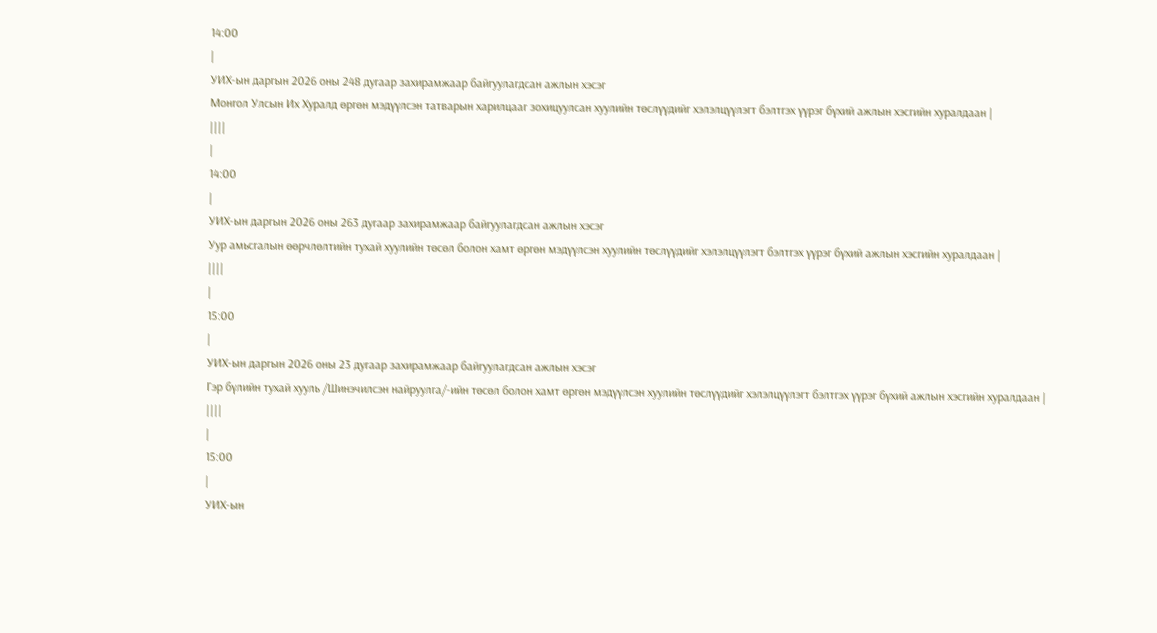14:00
|
УИХ-ын даргын 2026 оны 248 дугаар захирамжаар байгуулагдсан ажлын хэсэг
Монгол Улсын Их Хуралд өргөн мэдүүлсэн татварын харилцааг зохицуулсан хуулийн төслүүдийг хэлэлцүүлэгт бэлтгэх үүрэг бүхий ажлын хэсгийн хуралдаан |
||||
|
14:00
|
УИХ-ын даргын 2026 оны 263 дугаар захирамжаар байгуулагдсан ажлын хэсэг
Уур амьсгалын өөрчлөлтийн тухай хуулийн төсөл болон хамт өргөн мэдүүлсэн хуулийн төслүүдийг хэлэлцүүлэгт бэлтгэх үүрэг бүхий ажлын хэсгийн хуралдаан |
||||
|
15:00
|
УИХ-ын даргын 2026 оны 23 дугаар захирамжаар байгуулагдсан ажлын хэсэг
Гэр бүлийн тухай хууль /Шинэчилсэн найруулга/-ийн төсөл болон хамт өргөн мэдүүлсэн хуулийн төслүүдийг хэлэлцүүлэгт бэлтгэх үүрэг бүхий ажлын хэсгийн хуралдаан |
||||
|
15:00
|
УИХ-ын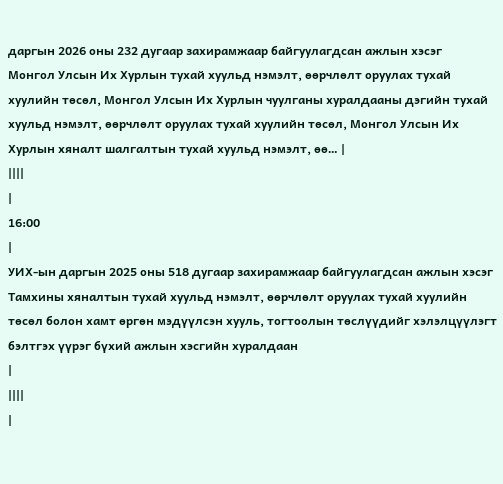даргын 2026 оны 232 дугаар захирамжаар байгуулагдсан ажлын хэсэг
Монгол Улсын Их Хурлын тухай хуульд нэмэлт, өөрчлөлт оруулах тухай хуулийн төсөл, Монгол Улсын Их Хурлын чуулганы хуралдааны дэгийн тухай хуульд нэмэлт, өөрчлөлт оруулах тухай хуулийн төсөл, Монгол Улсын Их Хурлын хяналт шалгалтын тухай хуульд нэмэлт, өө… |
||||
|
16:00
|
УИХ-ын даргын 2025 оны 518 дугаар захирамжаар байгуулагдсан ажлын хэсэг
Тамхины хяналтын тухай хуульд нэмэлт, өөрчлөлт оруулах тухай хуулийн төсөл болон хамт өргөн мэдүүлсэн хууль, тогтоолын төслүүдийг хэлэлцүүлэгт бэлтгэх үүрэг бүхий ажлын хэсгийн хуралдаан
|
||||
|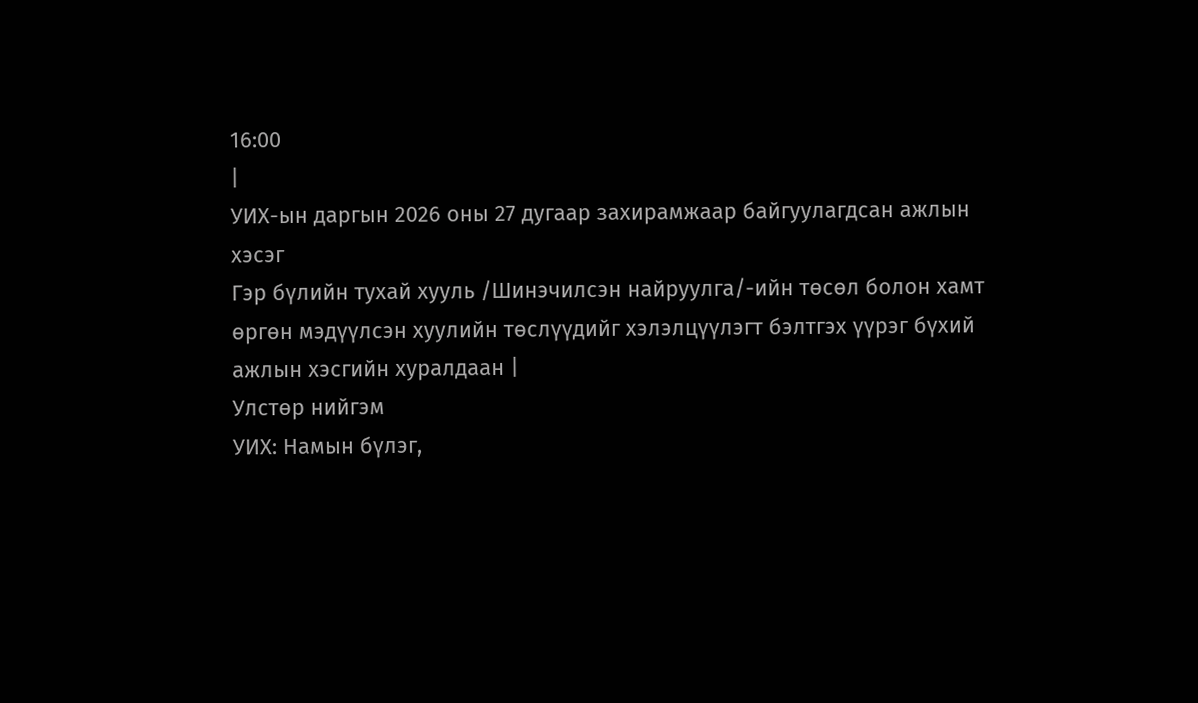16:00
|
УИХ-ын даргын 2026 оны 27 дугаар захирамжаар байгуулагдсан ажлын хэсэг
Гэр бүлийн тухай хууль /Шинэчилсэн найруулга/-ийн төсөл болон хамт өргөн мэдүүлсэн хуулийн төслүүдийг хэлэлцүүлэгт бэлтгэх үүрэг бүхий ажлын хэсгийн хуралдаан |
Улстөр нийгэм
УИХ: Намын бүлэг,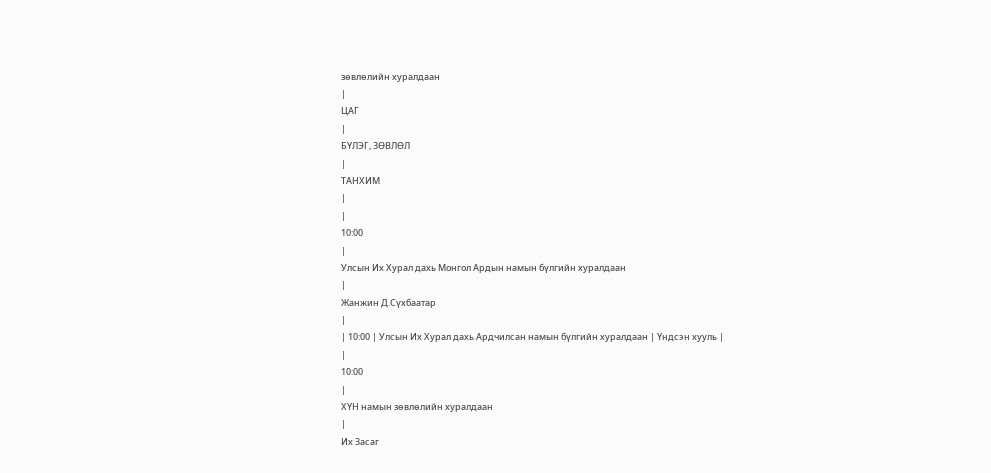зөвлөлийн хуралдаан
|
ЦАГ
|
БҮЛЭГ, ЗӨВЛӨЛ
|
ТАНХИМ
|
|
10:00
|
Улсын Их Хурал дахь Монгол Ардын намын бүлгийн хуралдаан
|
Жанжин Д.Сүхбаатар
|
| 10:00 | Улсын Их Хурал дахь Ардчилсан намын бүлгийн хуралдаан | Үндсэн хууль |
|
10:00
|
ХҮН намын зөвлөлийн хуралдаан
|
Их Засаг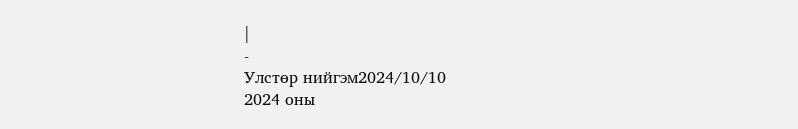|
-
Улстөр нийгэм2024/10/10
2024 оны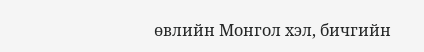өвлийн Монгол хэл, бичгийн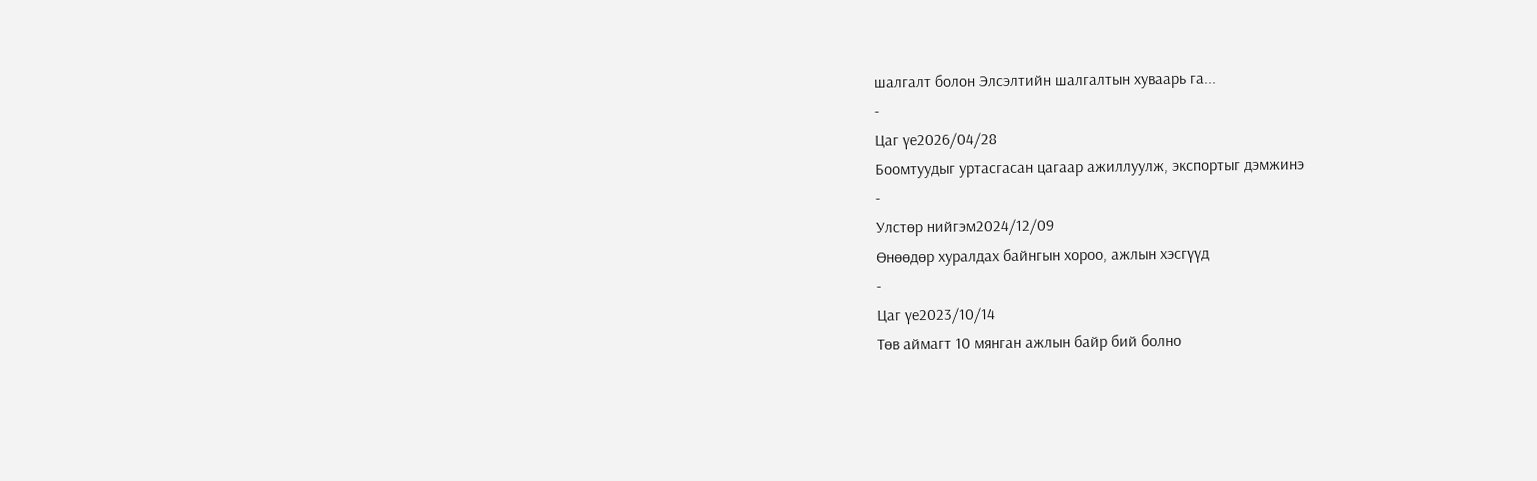шалгалт болон Элсэлтийн шалгалтын хуваарь га...
-
Цаг үе2026/04/28
Боомтуудыг уртасгасан цагаар ажиллуулж, экспортыг дэмжинэ
-
Улстөр нийгэм2024/12/09
Өнөөдөр хуралдах байнгын хороо, ажлын хэсгүүд
-
Цаг үе2023/10/14
Төв аймагт 10 мянган ажлын байр бий болно